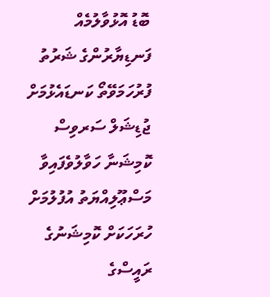ބޮޑު އޮޅުވާލުމެއް
ފަނޑިޔާރުންގެ ޝަރުތު ފުރުހަމަވޭތޯ ކަނޑައެޅުމަށް ޖުޑިޝަލް ސަރވިސް ކޮމިޝަނާ ހަވާލުވެފައިވާ މަސްޢޫލިއްޔަތު އުފުލުމަށް ހުރަހަކަށް ކޮމިޝަނުގެ ރައީސްގެ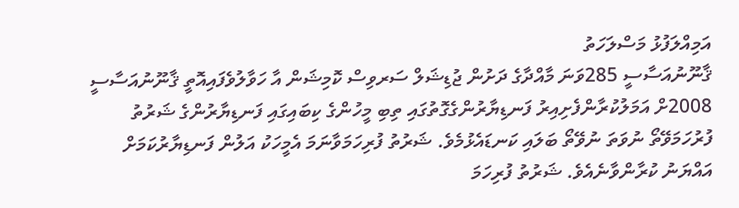އަމިއްލަފުޅު މަސްލަހަތު
ޤާނޫނުއަސާސީ 285ވަނަ މާއްދާގެ ދަށުން ޖުޑިޝަލް ސަރވިސް ކޮމިޝަން އާ ހަވާލުވެފައިއޮތީ ޤާނޫނުއަސާސީ 2008ށް އަމަލުކުރާންފެށިއިރު ފަނޑިޔާރުންގެގޮތުގައި ތިބި މީހުންގެ ކިބައިގައި ފަނޑިޔާރުންގެ ޝަރުތު ފުރުހަމަވޭތޯ ނުވަތަ ނުވޭތޯ ބަލައި ކަނޑައެޅުމެވެ. ޝަރުތު ފުރިހަމަވާނަމަ އެމީހަކު އަލުން ފަނޑިޔާރުކަމަށް އައްޔަނު ކުރާންވާނެއެވެ. ޝަރުތު ފުރިހަމަ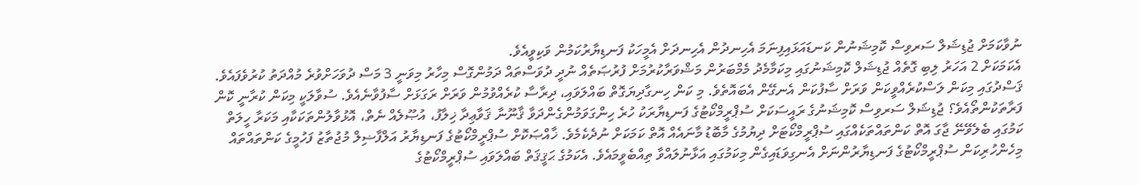ނުވާކަމަށް ޖުޑިޝަލް ސަރވިސް ކޮމިޝަނުން ކަނޑައަޅައިފިނަމަ އެހިނދުން އެހިނދަށް އެމީހަކު ފަނޑިޔާރުކަމުން ވަކިވީއެވެ.
އެކަމަކަށް 2 އަހަރު ލިބި ގޮތެއް ޖުޑިޝަލް ކޮމިޝަނުގައި މިކަމާމެދު މެމްބަރުން މަޝްވަރާކުރުމަށް ފުރުޞަތެއް ނުދީ ދުވަސްތައް ދަމުންގޮސް މިހާރު މިވަނީ 3 މަސް ދުވަހަށްވުރެ މުއްދަތު ކުރުވެފައެވެ.
ޤަސްދުގައި މިކަން ލަސްކުރެއްވީކަން ވަރަށް ސާފުކަން އެނގޭން އެބައޮތެވެ. މި ކަން ހިނގާދިޔަގޮތް ބައްލަވައި، ދިރާސާ ކުރެއްވުމުން ވަރަށް ރަގަޅަށް ސާފުވާނެއެވެ. ސުވާލަކީ މިކަން ކުރާނީ ކޮން ފަރާތަކުންތޯއެވެ؟ ޖުޑިޝަލް ސަރވިސް ކޮމިޝަނުގެ ރައީސަކަށް ސުޕްރީމްކޯޓުގެ ފަނޑިޔާރަކު ހުރެ ހިންގަވަމުންގެންދަވާ ޤާނޫނާ ޤަވާޢިދާ ޚިލާފު، އުޞޫލެއް ނެތް، އޮޅުވާލުންތަކަކާއި މަކަރާ ހީލަތް ކަމުގައި ބެލެވޭނޭ ޖާގަ އޮތް ކަންތައްތަކެއްގައި ސުޕްރީމްކޯޓަށް ދިޔުމުގެ މާބޮޑު މާނައެއް އޮތް ކަމަކަށް ނުދެކެމެވެ. ޚާއްޞަކޮށް ސުޕްރީމްކޯޓުގެ ފަނޑިޔާރު އަލްފާޟިލް މުޖުތާޒު ފަހުމީގެ ކަންތައްތައް މިހެންހުރިކަން ސުޕްރީމްކޯޓުގެ ފަނޑިޔާރުންނަށް އެނގިވަޑައިގެން މިކަމުގައި އަޅާނުލައްވާ ތިއްބެވީމައެވެ. އެކަމުގެ ޙަޤީޤަތް ބައްލަވައި ސުޕްރީމްކޯޓުގެ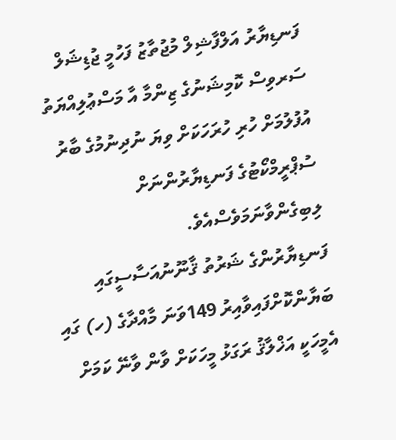ފަނޑިޔާރު އަލްފާޝިލް މުޖުތާޒު ފަހުމީ ޖުޑިޝަލް ސަރވިސް ކޮމިޝަނުގެ ޒިންމާ އާ މަސްޢުލިއްޔަތު އުފުލުމަށް ހުރި ހުރަހަކަށް ވިޔަ ނުދިނުމުގެ ބާރު ސުޕްރީމްކޯޓުގެ ފަނޑިޔާރުންނަށް ލިބިގެންވާނަމަވެސްއެވެ.
ފަނޑިޔާރުންގެ ޝަރުތު ޤާނޫނުއަސާސީގައި ބަޔާންކޮށްފައިވާއިރު 149ވަނަ މާއްދާގެ (ހ) ގައި އެމީހަކީ އަޚްލާޤު ރަގަޅު މީހަކަށް ވާން ވާނޭ ކަމަށް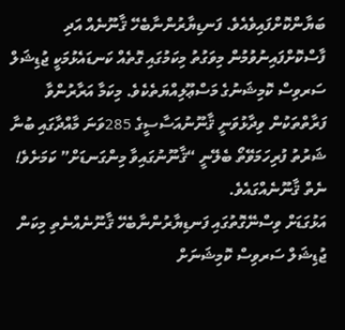ބަޔާންކޮށްފައިވެއެވެ. ފަނޑިޔާރުންނާބެހޭ ޤާނޫނެއް އަދި ފާސްކޮށްފައިނުވުމުން މިވަގުތު މިކަމުގައި ގޮތެއް ކަނޑައެޅުމަކީ ޖުޑިޝަލް ސަރވިސް ކޮމިޝަނުގެ މަސްޢޫލިއްޔަތެކެވެ. މިކަމާ އަރާރުންވާ ފަރާތްތަކުން ވިދާޅުވަނީ ޤާނޫނުއަސާސީގެ 285ވަނަ މާއްދާގައި ބުނާ ޝަރުތު ފުރިހަމަވޭތޯ ބެލޭނީ “ޤާނޫނުގައިވާ މިންގަނޑަށް” ކަމަށެވެ! ނެތް ޤާނޫނެއްގައެވެ.
އަޅުގަޑަށް ވިސްނޭގޮތުގައި ފަނޑިޔާރުންނާބެހޭ ޤާނޫނެއްނެތި މިކަން ޖުޑިޝަލް ސަރވިސް ކޮމިޝަނަށް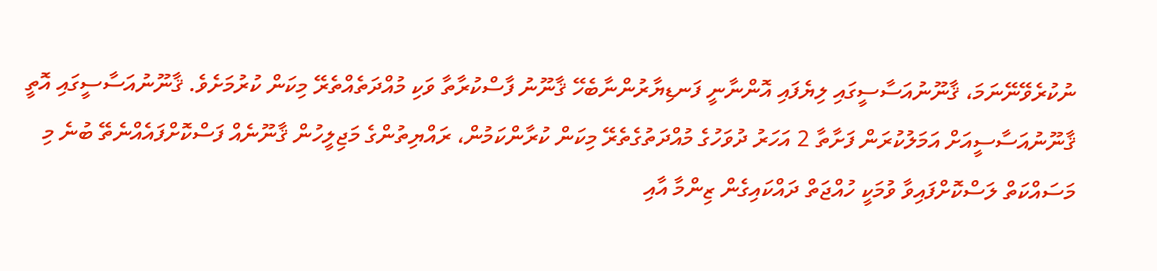ނުކުރެވޭނޭނަމަ، ޤާނޫނުއަސާސީގައި ލިޔެފައި އޮންނާނީ ފަނޑިޔާރުންނާބެހޭ ޤާނޫނު ފާސްކުރާތާ ވަކި މުއްދަތެއްތެރޭ މިކަން ކުރުމަށެވެ. ޤާނޫނުއަސާސީގައި އޮތީ ޤާނޫނުއަސާސީއަށް އަމަލުކުރަން ފަށާތާ 2 އަހަރު ދުވަހުގެ މުއްދަތުގެތެރޭ މިކަން ކުރާންކަމުން، ރައްޔިތުންގެ މަޖިލީހުން ޤާނޫނެއް ފަސްކޮށްފައެއްނެތޭ ބުނެ މި މަސައްކަތް ލަސްކޮށްފައިވާ ވުމަކީ ހުއްޖަތް ދައްކައިގެން ޒިންމާ އާއި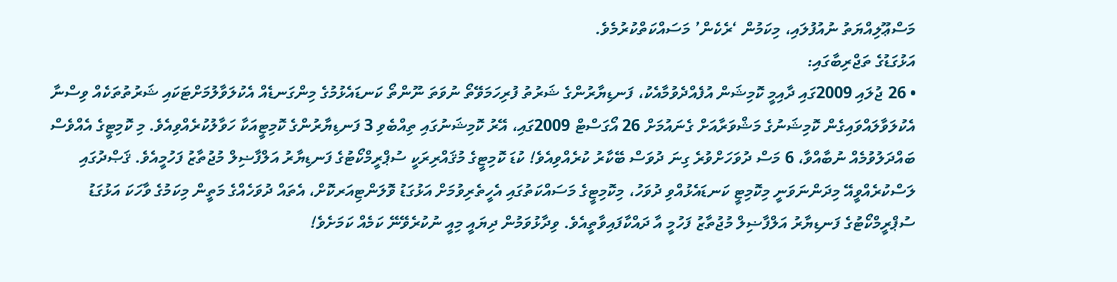މަސްޢޫލިއްޔަތު ނުއުފުލައި، މިކަމުން ‘ރެކެން’ މަސައްކަތްކުރުމެވެ.
އަޅުގަޑުގެ ތަޖްރިބާގައި:
• 26 ޖުލައި 2009ގައި ދާއިމީ ކޮމިޝަން އުފެއްދެވުމާއެކު، ފަނޑިޔާރުންގެ ޝަރުތު ފުރިހަމަވޭތޯ ނުވަތަ ނޫންތޯ ކަނޑައެޅުމުގެ މިންގަނޑެއް އެކުލަވާލުމަށްޓަކައި ޝަރުތުތަކެއް ވިސްނާ އެކުލަވާލައްވައިގެން ކޮމިޝަނުގެ މަޝްވަރާއަށް ގެނައުމަށް 26 އޯގަސްޓް 2009ގައި، އޭރު ކޮމިޝަނުގައި ތިއްބެވި 3 ފަނޑިޔާރުންގެ ކޮމިޓީއަކާ ހަވާލުކުރެއްވިއެވެ. މި ކޮމިޓީގެ އެއްވެސް ބައްދަލުވުމެއް ނުބާއްވާ، 6 މަސް ދުވަހަށްވުރެ ގިނަ ދުވަސް ބޭކާރު ކުރެއްވިއެވެ! ކުޑަ ކޮމިޓީގެ މުޤައްރިރަކީ ސުޕްރީމްކޯޓުގެ ފަނޑިޔާރު އަލްފާޟިލް މުޖުތާޒު ފަހުމީއެވެ. ޤަޞްދުގައި ލަސްކުރެއްވީއޭ މިދަންނަވަނީ މިކޮމިޓީ ކަނޑައެޅުއްވި ދުވަހު، މިކޮމިޓީގެ މަސައްކަތުގައި އެހީތެރިވުމަށް އަޅުގަޑު ވޮލަންޓިއަރކޮށް، އެތައް ދުވަހެއްގެ މަތީން މިކަމުގެ ވާހަކަ އަޅުގަޑު ސުޕްރީމްކޯޓުގެ ފަނޑިޔާރު އަލްފާޟިލް މުޖުތާޒު ފަހުމީ އާ ދައްކާފައިވާތީއެވެ. ވިދާޅުވަމުން ދިޔައީ މިއީ ނުކުރެވޭނޭ ކަމެއް ކަމަށެވެ!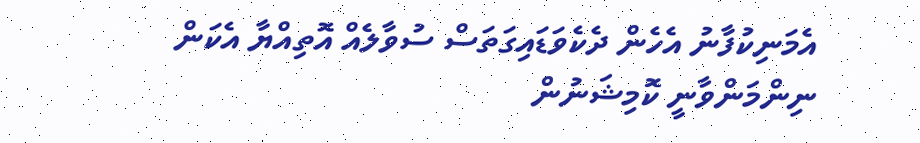އެމަނިކުފާނު އެހެން ދެކެވަޑައިގަތަސް ސުވާލެއް އޮތިއްޔާ އެކަން ނިންމަންވާނީ ކޮމިޝަނުން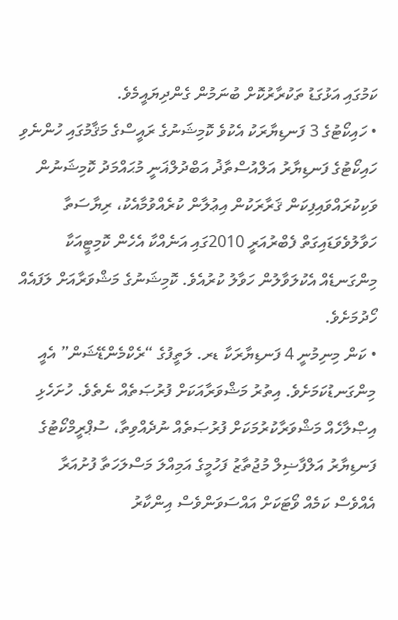ކަމުގައި އަޅުގަޑު ތަކުރާރުކޮށް ބުނަމުން ގެންދިޔައީމެވެ.
• ހައިކޯޓުގެ 3 ފަނޑިޔާރަކު އެކުވެ ކޮމިޝަނުގެ ރައީސްގެ މަޤާމުގައި ހުންނެވި ހައިކޯޓުގެ ފަނޑިޔާރު އަލްއުސްތާޛު އަބްދުލްޣަނީ މުޙައްމަދު ކޮމިޝަނުން ވަކިކުރައްވައިފިކަން ޤަރާރަކުން އިޢުލާން ކުރެއްވުމާއެކު، ރިޔާސަތާ ހަވާލުވެވަޑައިގަތް ފެބްރުއަރީ 2010ގައި އަނެއްކާ އެހެން ކޮމިޓީއަކާ މިންގަނޑެއް އެކުލަވާލުން ހަވާލު ކުރުއެވެ. ކޮމިޝަނުގެ މަޝްވަރާއަށް ލަފައެއް ހޯދުމަށެވެ.
• ކަން މިނިމުނީ 4 ފަނޑިޔާރަކާ ޑރ. ލަތީފުގެ “ރެކްމެންޑޭޝަން” އެއީ މިންގަނޑުކަމަށެވެ. އިތުރު މަޝްވަރާއަކަށް ފުރުޞަތެއް ނެތެވެ. ހުށަހެޅި އިޞްލާހެއް މަޝްވަރާކުރުމަކަށް ފުރުޞަތެއް ނުދެއްވިތާ، ސުޕްރީމްކޯޓުގެ ފަނޑިޔާރު އަލްފާޟިލް މުޖުތާޒު ފަހުމީގެ އަމިއްލަ މަސްލަހަތާ ފުށުއަރާ އެއްވެސް ކަމެއް ވޯޓަކަށް އައްސަވަންވެސް އިންކާރު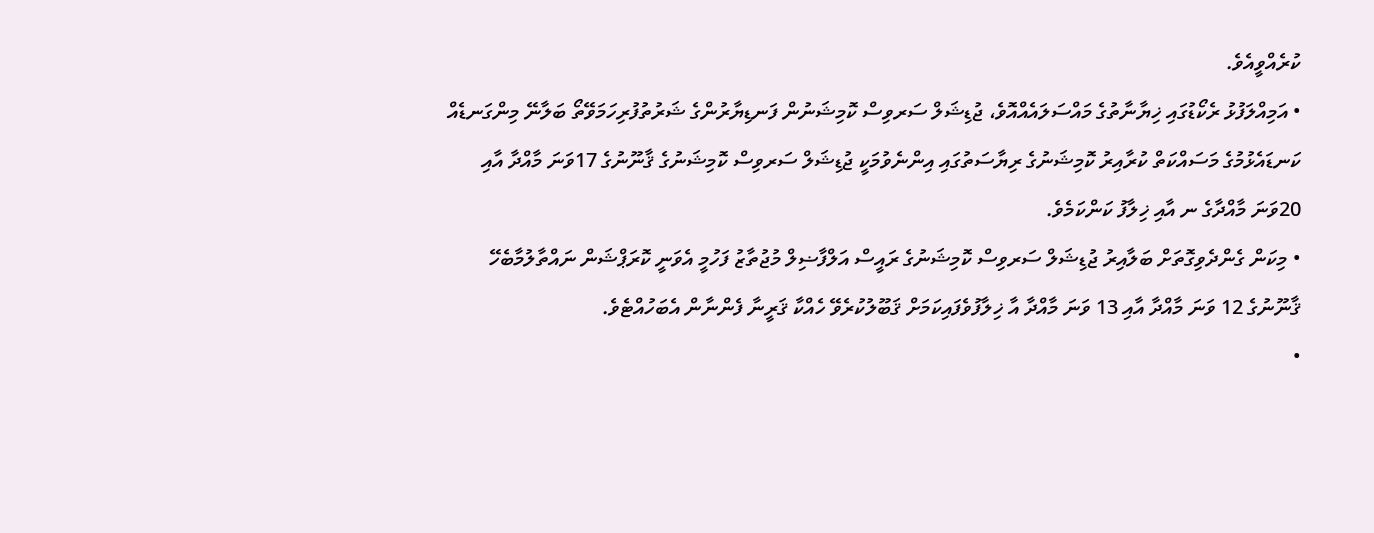ކުރެއްވީއެވެ.
• އަމިއްލަފުޅު ރެކޯޑުގައި ޚިޔާނާތުގެ މައްސަލައެއްއޮވެ، ޖުޑިޝަލް ސަރވިސް ކޮމިޝަނުން ފަނޑިޔާރުންގެ ޝަރުތުފުރިހަމަވޭތޯ ބަލާނޭ މިންގަނޑެއް ކަނޑައެޅުމުގެ މަސައްކަތް ކުރާއިރު ކޮމިޝަނުގެ ރިޔާސަތުގައި އިންނެވުމަކީ ޖުޑިޝަލް ސަރވިސް ކޮމިޝަނުގެ ޤާނޫނުގެ 17ވަނަ މާއްދާ އާއި 20ވަނަ މާއްދާގެ ނ އާއި ޚިލާފު ކަންކަމެވެ.
• މިކަން ގެންދެވިގޮތަށް ބަލާއިރު ޖުޑިޝަލް ސަރވިސް ކޮމިޝަނުގެ ރައީސް އަލްފާޟިލް މުޖުތާޒު ފަހުމީ އެވަނީ ކޮރަޕްޝަން ނައްތާލުމާބެހޭ ޤާނޫނުގެ 12 ވަނަ މާއްދާ އާއި 13 ވަނަ މާއްދާ އާ ޚިލާފުވެފައިކަމަށް ޤަބޫލުކުރެވޭ ހެއްކާ ޤަރީނާ ފެންނާން އެބަހުއްޓެވެ.
•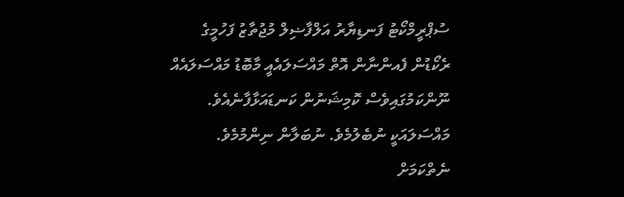ސުޕްރީމްކޯޓު ފަނޑިޔާރު އަލްފާޟިލް މުޖުތާޒު ފަހުމީގެ ރެކޯޑުން ފެއންނާން އޮތް މައްސަލައެއީ މާބޮޑު މައްސަލައެއް ނޫންކަމުގައިވެސް ކޮމިޝަނުން ކަނޑައަޅާފާނެއެވެ. މައްސަލައަކީ ނުބެލުމެވެ. ނުބަލާން ނިންމުމެވެ. ނެތްކަމަށް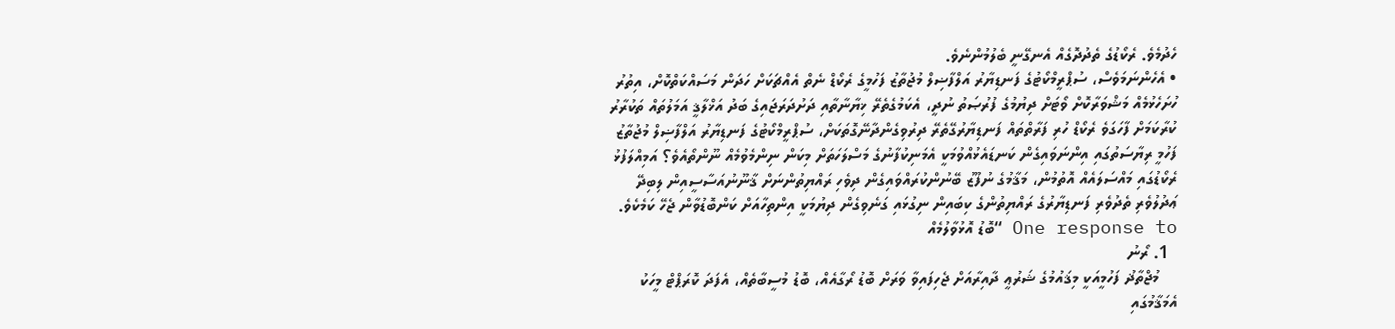ހެދުމެވެ. ރެކޯޑުގެ ތެދުދޮގެއް އެނގޭނީ ބެލުމުންނެވެ.
• އެހެންނަމަވެސް، ސުޕްރީމްކޯޓުގެ ފަނޑިޔާރު އަލްފާޟިލް މުޖުތާޒު ފަހުމީގެ ރެކޯޑް ނެތް އެއްޗަކަށް ހަދަން މަސައްކަތްކޮށް، އިތުރު ހުށަހެޅުމެއް މަޝްވަރާކޮށް ވޯޓަށް ދިޔުމުގެ ފުރުޞަތު ނުދީ، އެކަމުގެތެރޭ ޚިޔާނާތާއި ދަށުދަރަޖައިގެ ބަދު އަޚްލާޤީ އަމަލުތައް ތަކުރާރު ކުރާކަމަށް ފާހަގަވެ ރެކޯޑް ހުރި ފަރާތްތައް ފަނޑިޔާރުގޭތެރޭ ދިރުވިގެންދާނޭގޮތަކަށް، ސުޕްރީމްކޯޓުގެ ފަނޑިޔާރު އަލްފާޟިލް މުޖުތާޒު ފަހުމީ ރިޔާސަތުގައި އިންނަވައިގެން ކަނޑައެޅުއްވުމަކީ އެމަނިކުފާނުގެ މަސްލަހަތަށް މިކަން ނިންމެވުމެއް ނޫންތޯއެވެ؟ އަމިއްލަފުޅު ރެކޯޑުގައި މައްސަލައެއް އޮތުމުން، މަޤާމުގެ ނުފޫޒު ބޭނުންކުރައްވައިގެން ދިވެހި ރައްޔިތުންނަށް ޤާނޫނުއަސާސީއިން ލިބިދޭ ޢަދުލުވެރި ތެދުވެރި ފަނޑިޔާރުގެ ރައްޔިތުންގެ ކިބައިން ނިގުޅައި ގަނެވިގެން ދިޔުމަކީ އިންތިހާއަށް ކަންބޮޑުވާން ޖެހޭ ކަމެކެވެ.
One response to “ބޮޑު އޮޅުވާލުމެއް
  1. ރޯނު
    މުޖްތާޛު ފަހުމީއަކީ މިޤައުމުގެ ޝަރުޢީ ދާއިރާއަށް ޖެހިފައިވާ ވަރަށް ބޮޑު ރޯގާއެއް، ބޮޑު މުސީބާތެއް، އެފަދަ ކޮރަޕްޓް މީހަކު އެމަޤާމުގައި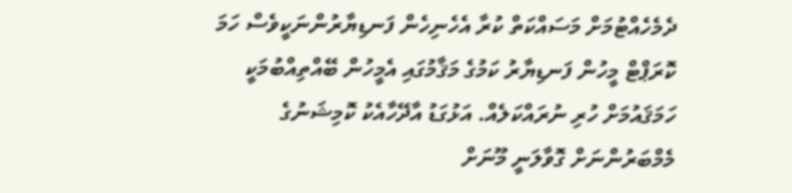ދެމެހެއްޓުމަށް މަސައްކަތް ކުރާ އެހެނިހެން ފަނޑިޔާރުންނަކީވެސް ހަމަ ކޮރަޕްޓް މީހުން ފަނޑިޔާރު ކަމުގެ މަޤާމުގައި އެމީހުން ބޭއްތިއްބުމަކީ ހަމަޤައުމަށް ހުރި ނުރައްކަލެއް. އަޅުގަޑު އާދޭހާއެކު ކޮމިޝަނުގެ މެމްބަރުންނަށް ގޮވާލަނީ މޫނަށް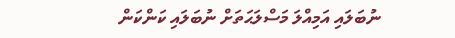ނުބަލައި އަމިއްލަ މަސްލަޙަތަށް ނުބަލައި ކަންކަން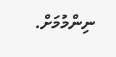ނިންމުމަށް.